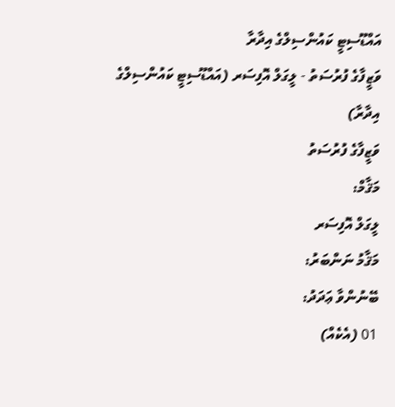އައްޑޫސިޓީ ކައުންސިލްގެ އިދާރާ
ވަޒީފާގެ ފުރުސަތު - ލީގަލް އޮފިސަރ (އައްޑޫސިޓީ ކައުންސިލްގެ އިދާރާ)
ވަޒީފާގެ ފުރުސަތު
މަޤާމް:
ލީގަލް އޮފިސަރ
މަޤާމު ނަންބަރު:
ބޭނުންވާ ޢަދަދު:
01 (އެކެއް)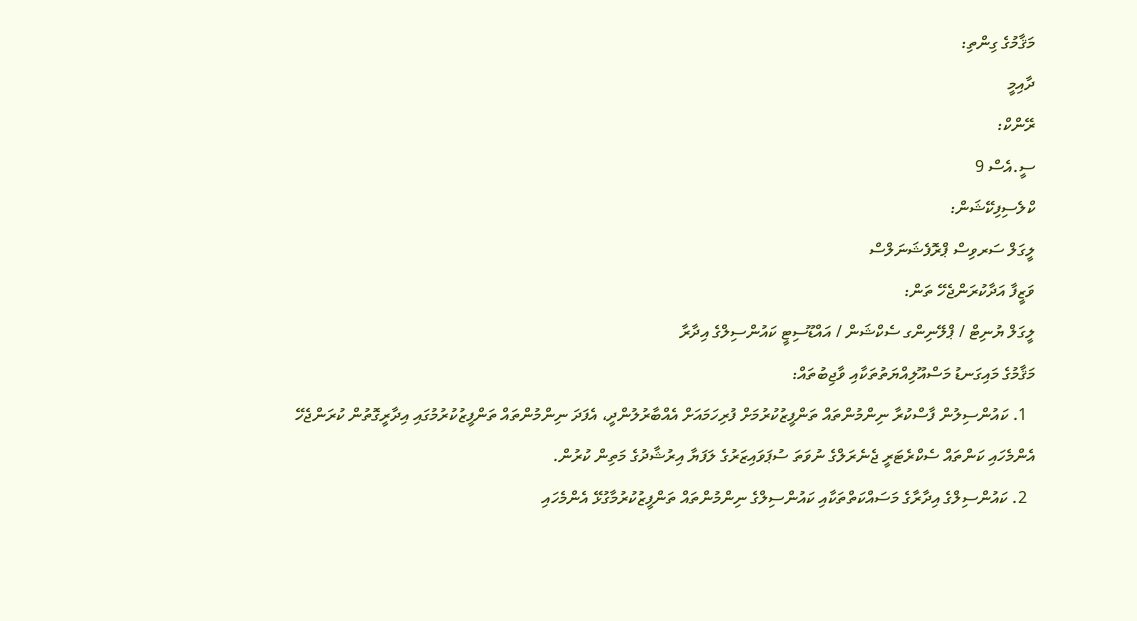މަޤާމުގެ ގިންތި:
ދާއިމީ
ރޭންކް:
ސީ.އެސް 9
ކްލެސިފިކޭޝަން:
ލީގަލް ސަރވިސް ޕްރޮފެޝަނަލްސް
ވަޒީފާ އަދާކުރަންޖެހޭ ތަން:
ލީގަލް ޔުނިޓް / ޕްލޭނިންގ ސެކްޝަން / އައްޑޫސިޓީ ކައުންސިލްގެ އިދާރާ
މަޤާމުގެ މައިގަނޑު މަސްއޫލިއްޔަތުތަކާއި ވާޖިބުތައް:
  1. ކައުންސިލުން ފާސްކުރާ ނިންމުންތައް ތަންފީޒުކުރުމަށް ފުރިހަމައަށް އެއްބާރުލުންދީ، އެފަދަ ނިންމުންތައް ތަންފީޒުކުރުމުގައި އިދާރީގޮތުން ކުރަންޖެހޭ އެންމެހައި ކަންތައް ސެކްރެޓަރީ ޖެނެރަލްގެ ނުވަތަ ސުޕަވައިޒަރުގެ ލަފަޔާ އިރުޝާދުގެ މަތިން ކުރުން.
  2. ކައުންސިލްގެ އިދާރާގެ މަސައްކަތްތަކާއި ކައުންސިލްގެ ނިންމުންތައް ތަންފީޒުކުރުމާގުޅޭ އެންމެހައި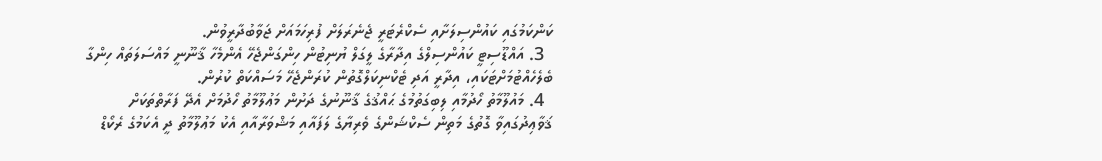ކަންކަމުގައި ކައުންސިލަށާއި ސެކްރެޓަރީ ޖެނެރަލަށް ފުރިހަމައަށް ޖަވާބުދާރީވުން.
  3. އައްޑޫސިޓީ ކައުންސިލްގެ އިދާރާގެ ލީގަލް ޔުނިޓުން ހިންގަންޖެހޭ އެންމެހާ ޤާނޫނީ މައްސަލަތައް ހިންގާ ބެލެހެއްޓުމަށްޓަކައި، އިދާރީ އަދި ޓެކްނިކަލްގޮތުން ކުރަންޖެހޭ މަސައްކަތް ކުރުން.
  4. މައުލޫމާތު ހޯދުމާއި ލިބިގަތުމުގެ ޙައްޤުގެ ޤާނޫނުގެ ދަށުން މަޢުލޫމާތު ހޯދުމަށް އެދޭ ފަރާތްތަކަށް ޤަވާޢިދުގައިވާ ގޮތުގެ މަތިން ސެކްޝަންގެ ވެރިޔާގެ ލަފައާއި މަޝްވަރާއާއި އެކު މަޢުލޫމާތު ދީ އެކަމުގެ ރެކޯޑް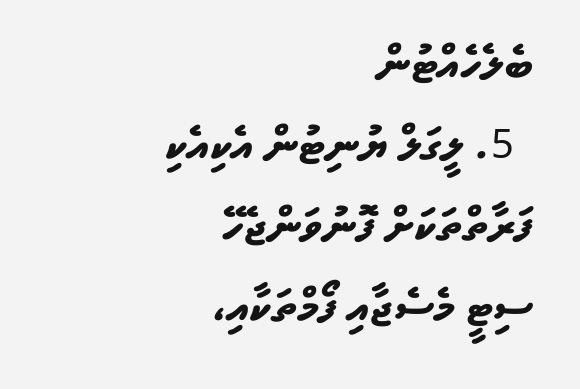ބެލެހެއްޓުން
  5. ލީގަލް ޔުނިޓުން އެކިއެކި ފަރާތްތަކަށް ފޮނުވަންޖެހޭ ސިޓީ މެސެޖާއި ފޯމްތަކާއި،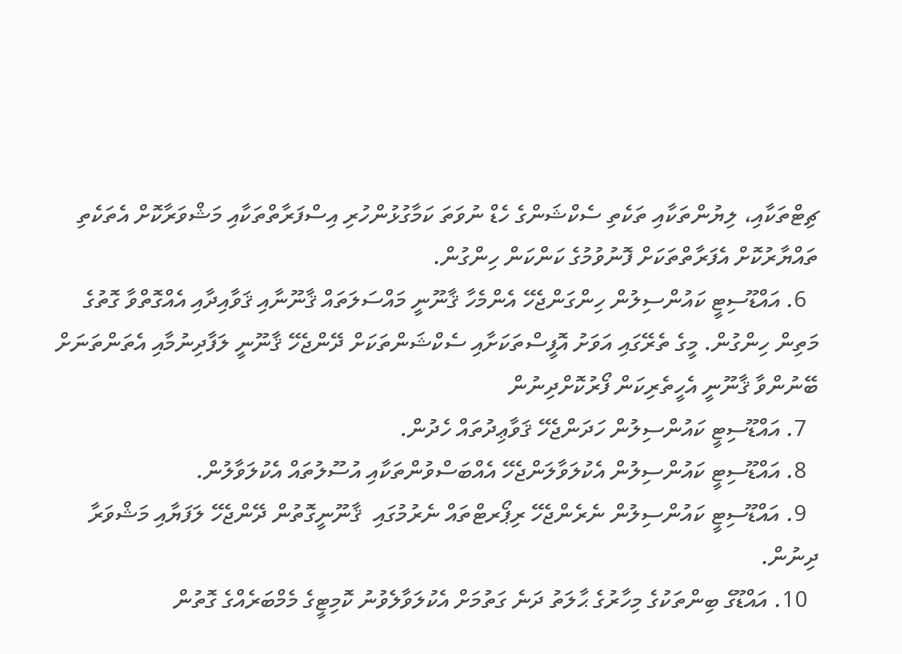ޗިޓްތަކާއި، ލިޔުންތަކާއި ތަކެތި ސެކްޝަންގެ ހެޑް ނުވަތަ ކަމާގުޅުންހުރި އިސްފަރާތްތަކާއި މަޝްވަރާކޮށް އެތަކެތި ތައްޔާރުކޮށް އެފަރާތްތަކަށް ފޮނުވުމުގެ ކަންކަން ހިންގުން.
  6. އައްޑޫސިޓީ ކައުންސިލުން ހިންގަންޖެހޭ އެންމެހާ ޤާނޫނީ މައްސަލަތައް ޤާނޫނާއި ޤަވާއިދާއި އެއްގޮތްވާ ގޮތުގެ މަތިން ހިންގުން. މީގެ ތެރޭގައި އަވަށު އޮފީސްތަކަށާއި ސެކްޝަންތަކަށް ދޭންޖެހޭ ޤާނޫނީ ލަފާދިނުމާއި އެތަންތަނަށް ބޭނުންވާ ޤާނޫނީ އެހީތެރިކަން ފޯރުކޮށްދިނުން
  7. އައްޑޫސިޓީ ކައުންސިލުން ހަދަންޖެހޭ ޤަވާޢިދުތައް ހެދުން.
  8. އައްޑޫސިޓީ ކައުންސިލުން އެކުލަވާލަންޖެހޭ އެއްބަސްވުންތަކާއި އުސޫލުތައް އެކުލަވާލުން.
  9. އައްޑޫސިޓީ ކައުންސިލުން ނެރެންޖެހޭ ރިޕޯރޓްތައް ނެރުމުގައި  ޤާނޫނީގޮތުން ދޭންޖެހޭ ލަފަޔާއި މަޝްވަރާ ދިނުން.
  10. އައްޑޫގެ ބިންތަކުގެ މިހާރުގެ ޙާލަތު ދަނެ ގަތުމަށް އެކުލަވާލެވުނު ކޮމިޓީގެ މެމްބަރެއްގެ ގޮތުން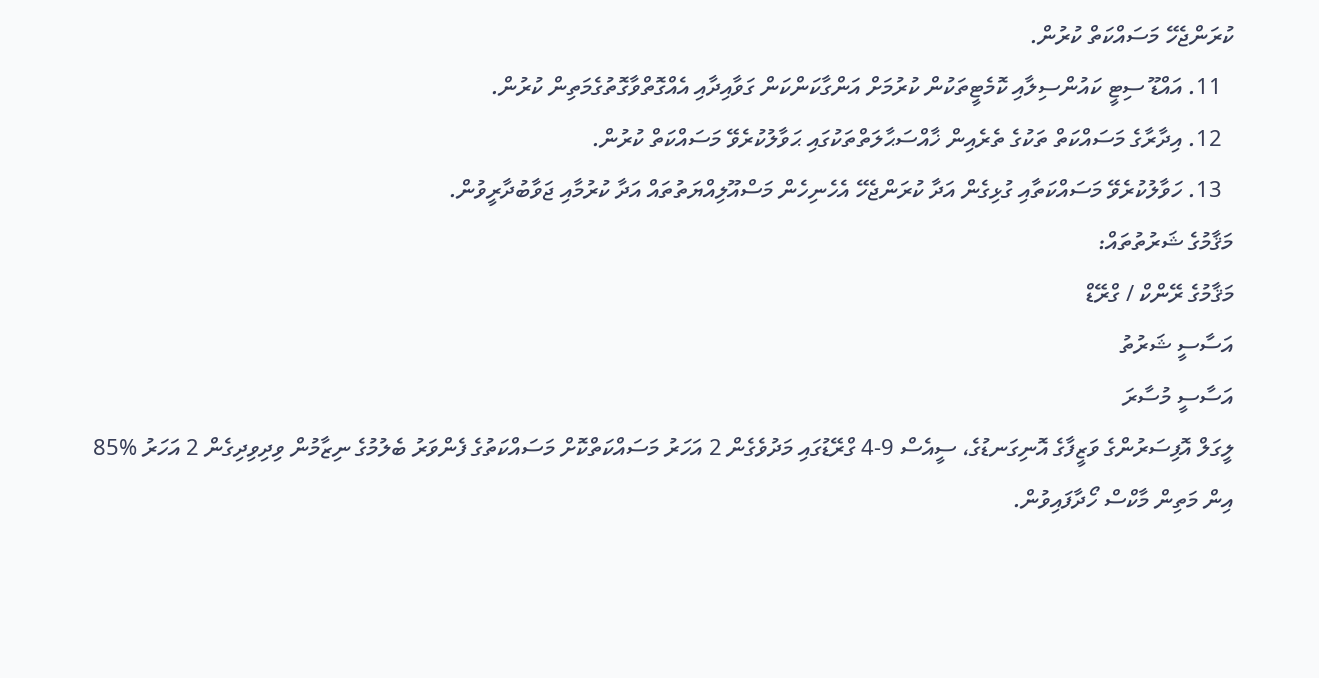ކުރަންޖެހޭ މަސައްކަތް ކުރުން.
  11. އައްޑޫ ސިޓީ ކައުންސިލާއި ކޮމެޓީތަކުން ކުރުމަށް އަންގާކަންކަން ގަވާއިދާއި އެއްގޮތްވާގޮތުގެމަތިން ކުރުން.
  12. އިދާރާގެ މަސައްކަތް ތަކުގެ ތެރެއިން ޚާއްސަޙާލަތްތަކުގައި ޙަވާލުކުރެވޭ މަސައްކަތް ކުރުން.
  13. ހަވާލުކުރެވޭ މަސައްކަތާއި ގުޅިގެން އަދާ ކުރަންޖެހޭ އެހެނިހެން މަސްއޫލިއްޔަތުތައް އަދާ ކުރުމާއި ޖަވާބުދާރީވުން.
މަޤާމުގެ ޝަރުތުތައް:
މަޤާމުގެ ރޭންކް / ގްރޭޑް
އަސާސީ ޝަރުތު
އަސާސީ މުސާރަ
ލީގަލް އޮފިސަރުންގެ ވަޒީފާގެ އޮނިގަނޑުގެ، ސީއެސް 9-4 ގްރޭޑުގައި މަދުވެގެން 2 އަހަރު މަސައްކަތްކޮށް މަސައްކަތުގެ ފެންވަރު ބެލުމުގެ ނިޒާމުން ވިދިވިދިގެން 2 އަހަރު %85 އިން މަތިން މާކްސް ހޯދާފައިވުން.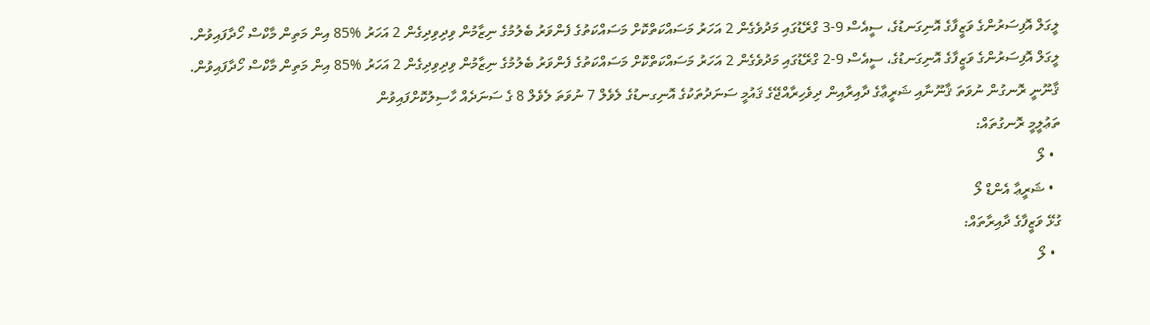ލީގަލް އޮފިސަރުންގެ ވަޒީފާގެ އޮނިގަނޑުގެ، ސީއެސް 9-3 ގްރޭޑުގައި މަދުވެގެން 2 އަހަރު މަސައްކަތްކޮށް މަސައްކަތުގެ ފެންވަރު ބެލުމުގެ ނިޒާމުން ވިދިވިދިގެން 2 އަހަރު %85 އިން މަތިން މާކްސް ހޯދާފައިވުން.
ލީގަލް އޮފިސަރުންގެ ވަޒީފާގެ އޮނިގަނޑުގެ، ސީއެސް 9-2 ގްރޭޑުގައި މަދުވެގެން 2 އަހަރު މަސައްކަތްކޮށް މަސައްކަތުގެ ފެންވަރު ބެލުމުގެ ނިޒާމުން ވިދިވިދިގެން 2 އަހަރު %85 އިން މަތިން މާކްސް ހޯދާފައިވުން.
ޤާނޫނީ ރޮނގުން ނުވަތަ ޤާނޫނާއި ޝަރީޢާގެ ދާއިރާއިން ދިވެހިރާއްޖޭގެ ޤައުމީ ސަނަދުތަކުގެ އޮނިގނޑުގެ ލެވެލް 7 ނުވަތަ ލެވެލް 8 ގެ ސަނަދެއް ހާސިލުކޮށްފައިވުން
ތަޢުލީމީ ރޮނގުތައް:
  • ލޯ
  • ޝަރީޢާ އެންޑް ލޯ
ގުޅޭ ވަޒީފާގެ ދާއިރާތައް:
  • ލޯ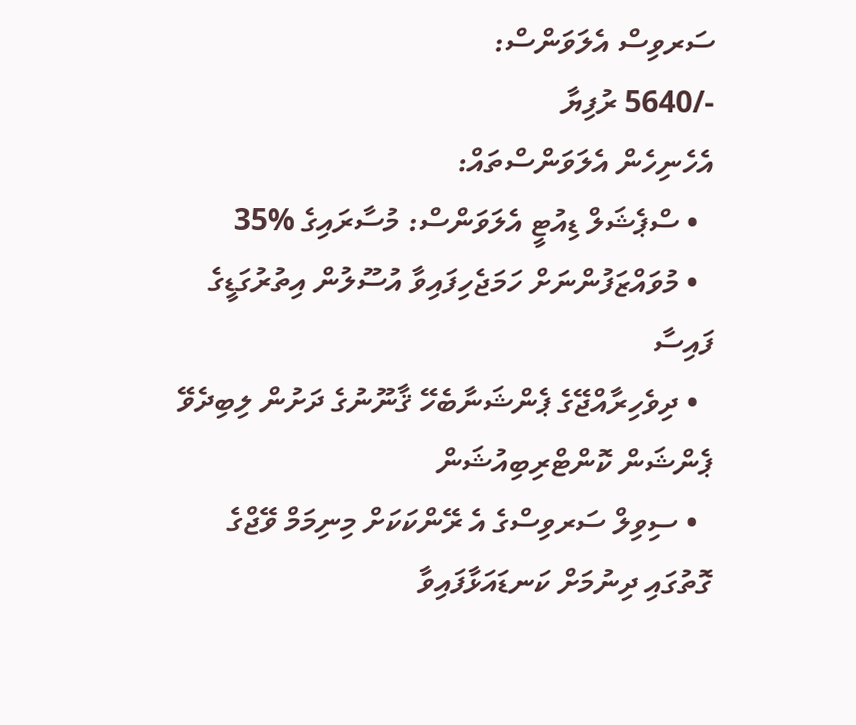ސަރވިސް އެލަވަންސް:
-/5640 ރުފިޔާ
އެހެނިހެން އެލަވަންސްތައް:
  • ސްޕެޝަލް ޑިއުޓީ އެލަވަންސް: މުސާރައިގެ %35
  • މުވައްޒަފުންނަށް ހަމަޖެހިފައިވާ އުސޫލުން އިތުރުގަޑީގެ ފައިސާ
  • ދިވެހިރާއްޖޭގެ ޕެންޝަނާބެހޭ ޤާނޫނުގެ ދަށުން ލިބިދެވޭ ޕެންޝަން ކޮންޓްރިބިއުޝަން
  • ސިވިލް ސަރވިސްގެ އެ ރޭންކަކަށް މިނިމަމް ވޭޖްގެ ގޮތުގައި ދިނުމަށް ކަނޑައަޅާފައިވާ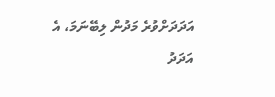އަދަދަށްވުރެ މަދުން ލިބޭނަމަ، އެ އަދަދު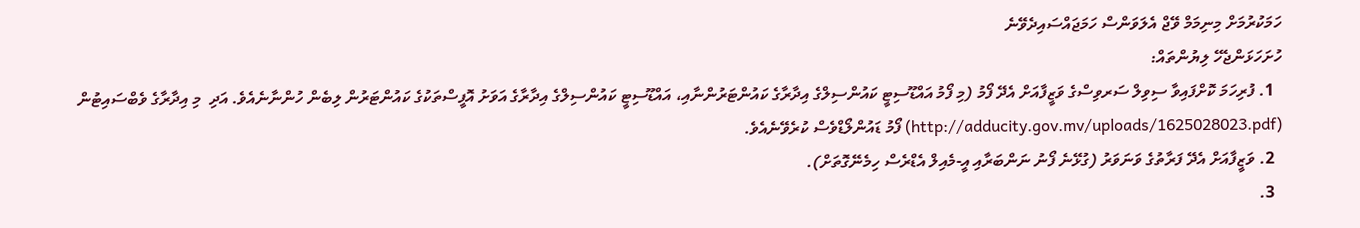ހަމަކުރުމަށް މިނިމަމް ވޭޖް އެލަވަންސް ހަމަޖައްސައިދެވޭނެ
ހުށަހަޅަންޖެހޭ ލިޔުންތައް:
  1. ފުރިހަމަ ކޮށްފައިވާ ސިވިލް ސަރވިސްގެ ވަޒީފާއަށް އެދޭ ފޯމު (މި ފޯމު އައްޑޫސިޓީ ކައުންސިލްގެ އިދާރާގެ ކައުންޓަރުންނާއި، އައްޑޫސިޓީ ކައުންސިލްގެ އިދާރާގެ އަވަށު އޮފީސްތަކުގެ ކައުންޓަރުން ލިބެން ހުންނާނެއެވެ. އަދި  މި އިދާރާގެ ވެބްސައިޓުން (http://adducity.gov.mv/uploads/1625028023.pdf) ފޯމު ޑައުންލޯޑްވެސް ކުރެވޭނެއެވެ.
  2. ވަޒީފާއަށް އެދޭ ފަރާތުގެ ވަނަވަރު (ގުޅޭނެ ފޯނު ނަންބަރާއި އީ-މެއިލް އެޑްރެސް ހިމެނޭގޮތަށް).
  3.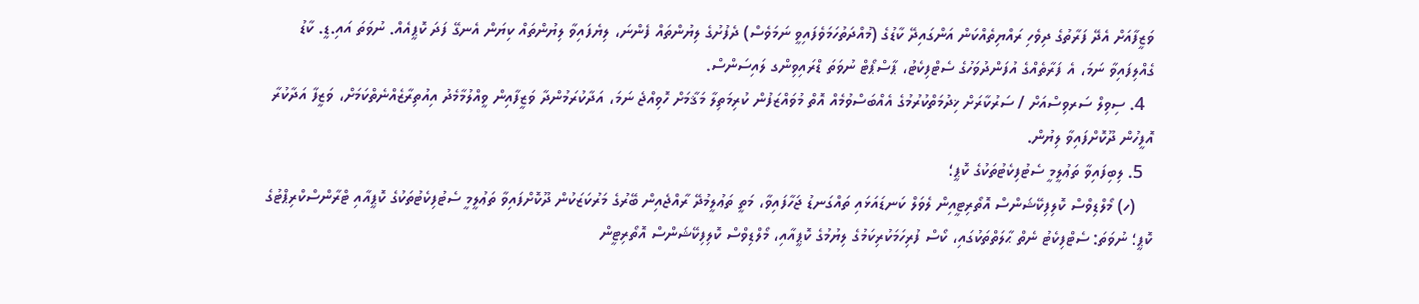ވަޒީފާއަށް އެދޭ ފަރާތުގެ ދިވެހި ރައްޔިތެއްކަން އަންގައިދޭ ކާޑުގެ (މުއްދަތުހަމަވެފައިވީ ނަމަވެސް) ދެފުށުގެ ލިޔުންތައް ފެންނަ، ލިޔެފައިވާ ލިޔުންތައް ކިޔަން އެނގޭ ފަދަ ކޮޕީއެއް. ނުވަތަ އައި.ޑީ. ކާޑު ގެއްލިފައިވާ ނަމަ، އެ ފަރާތެއްގެ އުފަންދުވަހުގެ ސެޓްފިކެޓު، ޕާސްޕޯޓް ނުވަތަ ޑްރައިވިންގ ލައިސަންސް.
  4. ސިވިލް ސަރވިސްއަށް / ސަރުކާރަށް ޚިދުމަތްކުރުމުގެ އެއްބަސްވުމެއް އޮތް މުވައްޒަފުން ކުރިމަތިލާ މަޤާމަށް ހޮވިއްޖެ ނަމަ، އަދާކުރަމުންދާ ވަޒީފާއިން ވީއްލުމާމެދު އިއުތިރާޒެއްނެތްކަމަށް، ވަޒީފާ އަދާކުރާ އޮފީހުން ދޫކޮށްފައިވާ ލިޔުން.
  5. ލިބިފައިވާ ތަޢުލީމީ ސެޓުފިކެޓުތަކުގެ ކޮޕީ؛
    (ހ) މޯލްޑިވްސް ކޮލިފިކޭޝަންސް އޮތޯރިޓީއިން ލެވަލް ކަނޑައަޅައި ތައްގަނޑު ޖަހާފައިވާ، މަތީ ތަޢުލީމުދޭ ރާއްޖެއިން ބޭރުގެ މަރުކަޒަކުން ދޫކޮށްފައިވާ ތަޢުލީމީ ސެޓުފިކެޓުތަކުގެ ކޮޕީއާއި ޓްރާންސްކްރިޕްޓުގެ ކޮޕީ؛ ނުވަތަ: ސެޓްފިކެޓު ނެތް ޙާލަތްތަކުގައި، ކޯސް ފުރިހަމަކުރިކަމުގެ ލިޔުމުގެ ކޮޕީއާއި، މޯލްޑިވްސް ކޮލިފިކޭޝަންސް އޮތޯރިޓީން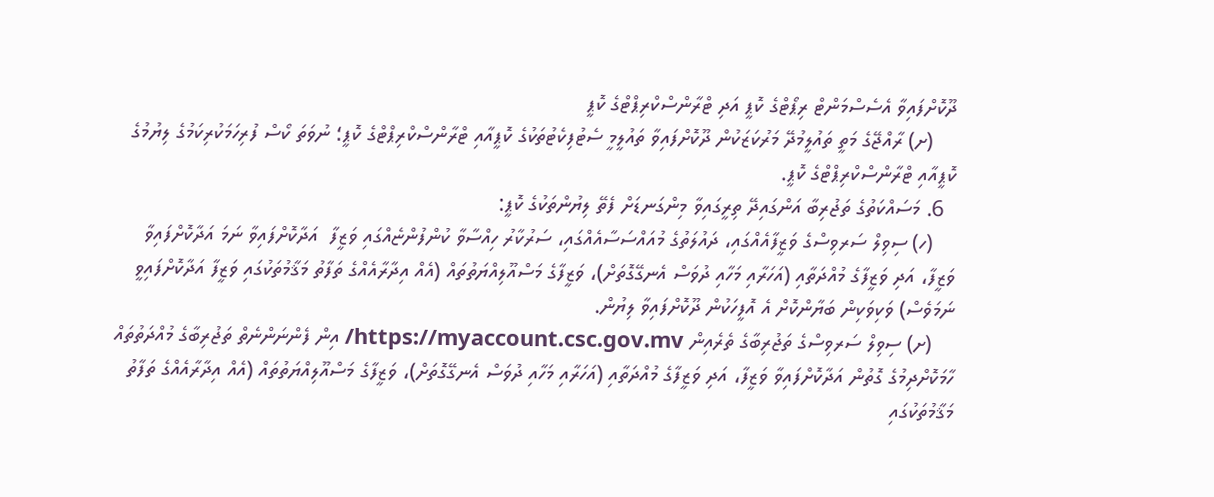ދޫކޮށްފައިވާ އެސެސްމަންޓް ރިޕޯޓްގެ ކޮޕީ އަދި ޓްރާންސްކްރިޕްޓްގެ ކޮޕީ
    (ށ) ރާއްޖޭގެ މަތީ ތައުލީމުދޭ މަރުކަޒަކުން ދޫކޮށްފައިވާ ތައުލީމީ ސެޓުފިކެޓުތަކުގެ ކޮޕީއާއި ޓްރާންސްކްރިޕްޓްގެ ކޮޕީ؛ ނުވަތަ ކޯސް ފުރިހަމަކުރިކަމުގެ ލިޔުމުގެ ކޮޕީއާއި ޓްރާންސްކްރިޕްޓްގެ ކޮޕީ.
  6. މަސައްކަތުގެ ތަޖުރިބާ އަންގައިދޭ ތިރީގައިވާ މިންގަނޑަށް ފެތޭ ލިޔުންތަކުގެ ކޮޕީ:
    (ހ) ސިވިލް ސަރވިސްގެ ވަޒީފާއެއްގައި، ދައުލަތުގެ މުއައްސަސާއެއްގައި، ސަރުކާރު ހިއްސާވާ ކުންފުންޏެއްގައި ވަޒީފާ  އަދާކޮށްފައިވާ ނަމަ އަދާކޮށްފައިވާ ވަޒީފާ، އަދި ވަޒީފާގެ މުއްދަތާއި (އަހަރާއި މަހާއި ދުވަސް އެނގޭގޮތަށް)، ވަޒީފާގެ މަސްއޫލިއްޔަތުތައް (އެއް އިދާރާއެއްގެ ތަފާތު މަޤާމުތަކުގައި ވަޒީފާ އަދާކޮށްފައިވީ ނަމަވެސް) ވަކިވަކިން ބަޔާންކޮށް އެ އޮފީހަކުން ދޫކޮށްފައިވާ ލިޔުން.
    (ށ) ސިވިލް ސަރވިސްގެ ތަޖުރިބާގެ ތެރެއިން https://myaccount.csc.gov.mv/ އިން ފެންނަންނެތް ތަޖުރިބާގެ މުއްދަތުތައް ހާމަކޮށްދިމުގެ ގޮތުން އަދާކޮށްފައިވާ ވަޒީފާ، އަދި ވަޒީފާގެ މުއްދަތާއި (އަހަރާއި މަހާއި ދުވަސް އެނގޭގޮތަށް)، ވަޒީފާގެ މަސްއޫލިއްޔަތުތައް (އެއް އިދާރާއެއްގެ ތަފާތު މަޤާމުތަކުގައި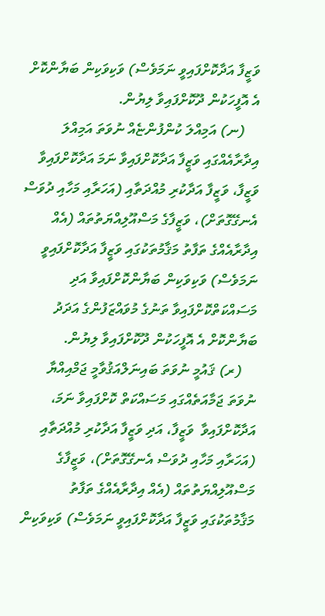ވަޒީފާ އަދާކޮށްފައިވީ ނަމަވެސް) ވަކިވަކިން ބަޔާންކޮށް އެ އޮފީހަކުން ދޫކޮށްފައިވާ ލިޔުން.
    (ނ) އަމިއްލަ ކުންފުންޏެއް ނުވަތަ އަމިއްލަ އިދާރާއެއްގައި ވަޒީފާ އަދާކޮށްފައިވާ ނަމަ އަދާކޮށްފައިވާ ވަޒީފާ، ވަޒީފާ އަދާކުރި މުއްދަތާއި (އަހަރާއި މަހާއި ދުވަސް އެނގޭގޮތަށް)، ވަޒީފާގެ މަސްއޫލިއްޔަތުތައް (އެއް އިދާރާއެއްގެ ތަފާތު މަޤާމުތަކުގައި ވަޒީފާ އަދާކޮށްފައިވީ ނަމަވެސް) ވަކިވަކިން ބަޔާންކޮށްފައިވާ އަދި މަސައްކަތްކޮށްފައިވާ ތަނުގެ މުވައްޒަފުންގެ އަދަދު ބަޔާންކޮށް އެ އޮފީހަކުން ދޫކޮށްފައިވާ ލިޔުން.
    (ރ) ޤައުމީ ނުވަތަ ބައިނަލްއަޤުވާމީ ޖަމްއިއްޔާ ނުވަތަ ޖަމާއަތެއްގައި މަސައްކަތް ކޮށްފައިވާ ނަމަ، އަދާކޮށްފައިވާ  ވަޒީފާ، އަދި ވަޒީފާ އަދާކުރި މުއްދަތާއި (އަހަރާއި މަހާއި ދުވަސް އެނގޭގޮތަށް)، ވަޒީފާގެ މަސްއޫލިއްޔަތުތައް (އެއް އިދާރާއެއްގެ ތަފާތު މަޤާމުތަކުގައި ވަޒީފާ އަދާކޮށްފައިވީ ނަމަވެސް) ވަކިވަކިން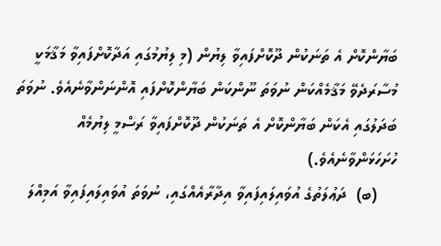ބަޔާންކޮށް އެ ތަނަކުން ދޫކޮށްފައިވާ ލިޔުން (މި ލިޔުމުގައި އަދާކޮށްފައިވާ މަޤާމަކީ މުސާރަދެވޭ މަޤާމެއްކަން ނުވަތަ ނޫންކަން ބަޔާންކޮށްފައި އޮންނަންވާނެއެވެ. ނުވަތަ ބަދަލުގައި އެކަން ބަޔާންކޮށް އެ ތަނަކުން ދޫކޮށްފައިވާ ރަސްމީ ލިޔުމެއް ހުށަހަޅަންވާނެއެވެ.)
    (ބ)  ދަޢުލަތުގެ އުވައިލައިފައިވާ އިދާރާއެއްގައި، ނުވަތަ އުވައިލައިފައިވާ އަމިއްލަ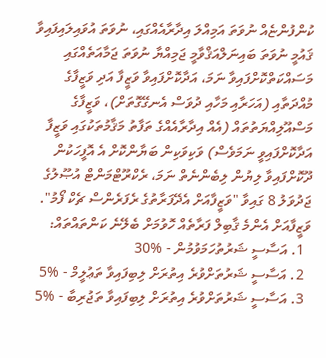ކުންފުންޏެއް ނުވަތަ އަމިއްލަ އިދާރާއެއްގައި، ނުވަތަ އުވައިލައިފައިވާ ޤައުމީ ނުވަތަ ބައިނަލްއަޤްވާމީ ޖަމިއްޔާ ނުވަތަ ޖަމާއަތެއްގައި މަސައްކަތްކޮށްފައިވާ ނަމަ، އަދާކޮށްފައިވާ ވަޒީފާ އަދި ވަޒީފާގެ މުއްދަތާއި (އަހަރާއި މަހާއި ދުވަސް އެނގޭގޮތަށް)، ވަޒީފާގެ މަސްއޫލިއްޔަތުތައް (އެއް އިދާރާއެއްގެ ތަފާތު މަޤާމުތަކުގައި ވަޒީފާ އަދާކޮށްފައިވީ ނަމަވެސް) ވަކިވަކިން ބަޔާންކޮށް އެ އޮފީހަކުން ދޫކޮށްފައިވާ ލިޔުން ލިބެންނެތް ނަމަ، ރެކްރޫޓްމަންޓް އުޞޫލުގެ ޖަދުވަލު 8 ގައިވާ "ވަޒީފާއަށް އެދޭފަރާތުގެ ރެފަރެންސް ޗެކް ފޯމު".
ވަޒީފާއަށް އެންމެ ޤާބިލް ފަރާތެއް ހޮވުމަށް ބެލޭނެ ކަންތައްތައް:
  1. އަސާސީ ޝަރުތުހަމަވުމުން - %30
  2. އަސާސީ ޝަރުތަށްވުރެ އިތުރަށް ލިބިފައިވާ ތަޢުލީމް - %5
  3. އަސާސީ ޝަރުތަށްވުރެ އިތުރަށް ލިބިފައިވާ ތަޖުރިބާ - %5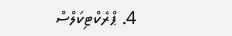4. ޕްރެކްޓިކަލްސް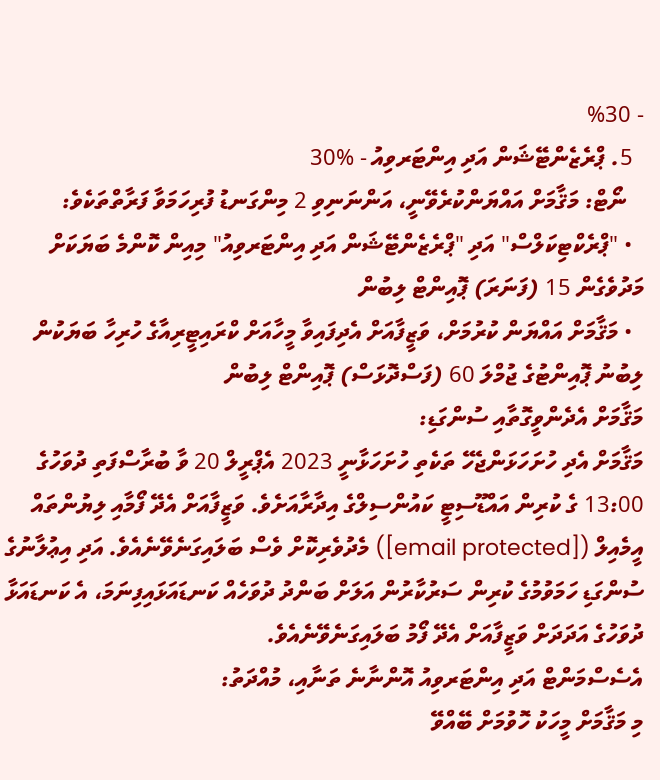- %30
  5. ޕްރެޒެންޓޭޝަން އަދި އިންޓަރވިއު - %30
   ނޯޓް: މަޤާމަށް އައްޔަންކުރެވޭނީ، އަންނަނިވި 2 މިންގަނޑު ފުރިހަމަވާ ފަރާތްތަކެވެ:
  • "ޕްރެކްޓިކަލްސް" އަދި "ޕްރެޒެންޓޭޝަން އަދި އިންޓަރވިއު" މިއިން ކޮންމެ ބަޔަކަށް މަދުވެގެން 15 (ފަނަރަ) ޕޮއިންޓް ލިބުން
  • މަޤާމަށް އައްޔަން ކުރުމަށް، ވަޒީފާއަށް އެދިފައިވާ މީހާއަށް ކްރައިޓީރިއާގެ ހުރިހާ ބަޔަކުން  ލިބުނު ޕޮއިންޓުގެ ޖުމްލަ 60 (ފަސްދޮޅަސް) ޕޮއިންޓް ލިބުން
މަޤާމަށް އެދެންވީގޮތާއި ސުންގަޑި:
މަޤާމަށް އެދި ހުށަހަޅަންޖެހޭ ތަކެތި ހުށަހަޅާނީ 2023 އެޕްރީލް 20 ވާ ބުރާސްފަތި ދުވަހުގެ 13:00 ގެ ކުރިން އައްޑޫސިޓީ ކައުންސިލްގެ އިދާރާއަށެވެ. ވަޒީފާއަށް އެދޭ ފޯމާއި ލިޔުންތައް އީމެއިލް ([email protected]) މެދުވެރިކޮށް ވެސް ބަލައިގަނެވޭނެއެވެ. އަދި އިޢުލާނުގެ ސުންގަޑި ހަމަވުމުގެ ކުރިން ސަރުކާރުން އަލަށް ބަންދު ދުވަހެއް ކަނޑައަޅައިފިނަމަ، އެ ކަނޑައަޅާ ދުވަހުގެ އަދަދަށް ވަޒީފާއަށް އެދޭ ފޯމު ބަލައިގަނެވޭނެއެވެ.
އެސެސްމަންޓް އަދި އިންޓަރވިއު އޮންނާނެ ތަނާއި، މުއްދަތު:
މި މަޤާމަށް މީހަކު ހޮވުމަށް ބޭއްވޭ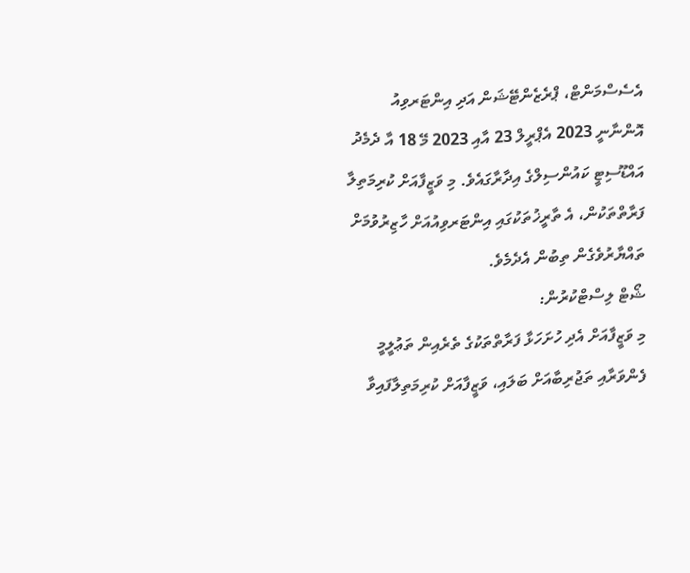އެސެސްމަންޓް، ޕްރެޒެންޓޭޝަން އަދި އިންޓަރވިއު އޮންނާނީ 2023 އެޕްރީލް 23 އާއި 2023 މޭ 18 އާ ދެމެދު އައްޑޫސިޓީ ކައުންސިލްގެ އިދާރާގައެވެ. މި ވަޒީފާއަށް ކުރިމަތިލާ ފަރާތްތަކުން، އެ ތާރީޚުތަކުގައި އިންޓަރވިއުއަށް ހާޒިރުވުމަށް ތައްޔާރުވެގެން ތިބުން އެދެމެވެ.
ޝޯޓް ލިސްޓްކުރުން:
މި ވަޒީފާއަށް އެދި ހުށަހަޅާ ފަރާތްތަކުގެ ތެރެއިން ތަޢުލީމީ ފެންވަރާއި ތަޖުރިބާއަށް ބަލައި، ވަޒީފާއަށް ކުރިމަތިލާފައިވާ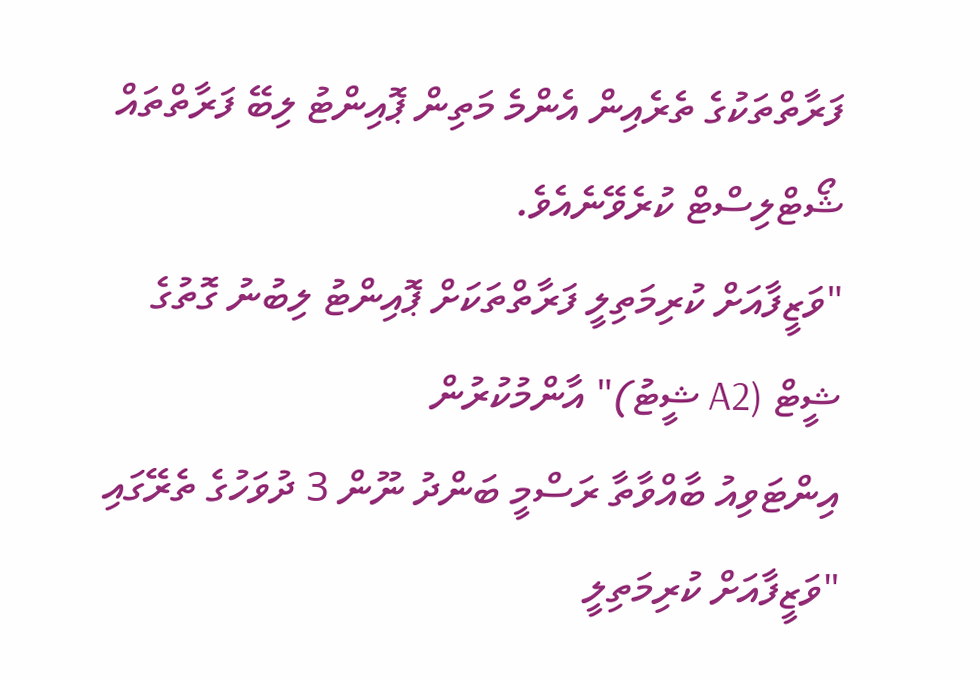ފަރާތްތަކުގެ ތެރެއިން އެންމެ މަތިން ޕޮއިންޓު ލިބޭ ފަރާތްތައް ޝޯޓްލިސްޓް ކުރެވޭނެއެވެ.
"ވަޒީފާއަށް ކުރިމަތިލީ ފަރާތްތަކަށް ޕޮއިންޓު ލިބުނު ގޮތުގެ ޝީޓް (A2 ޝީޓު)" އާންމުކުރުން
އިންޓަވިއު ބާއްވާތާ ރަސްމީ ބަންދު ނޫން 3 ދުވަހުގެ ތެރޭގައި "ވަޒީފާއަށް ކުރިމަތިލީ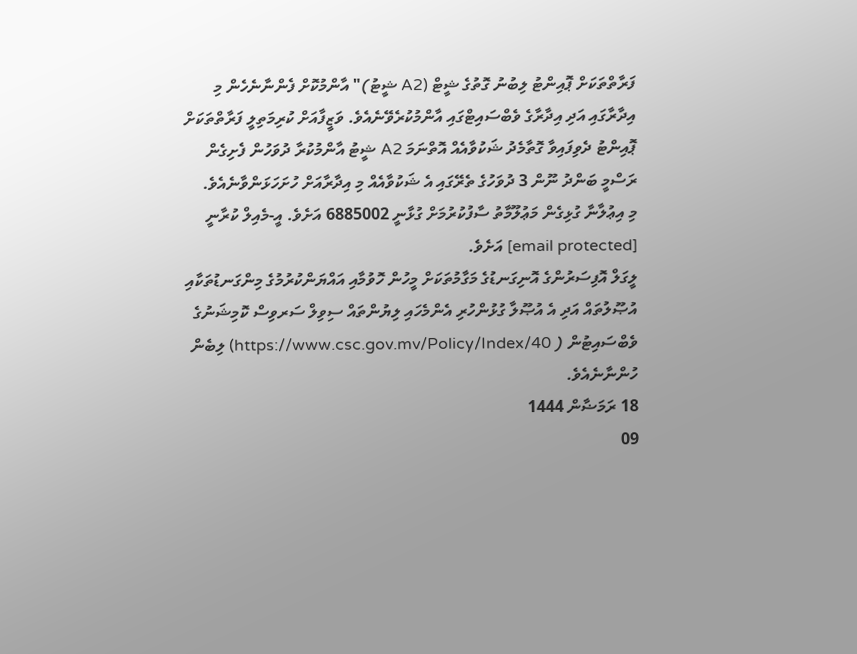ފަރާތްތަކަށް ޕޮއިންޓު ލިބުނު ގޮތުގެ ޝީޓް (A2 ޝީޓު)" އާންމުކޮށް ފެންނާނެހެން މި އިދާރާގައި އަދި އިދާރާގެ ވެބްސައިޓްގައި އާންމުކުރެވޭނެއެވެ. ވަޒީފާއަށް ކުރިމަތިލީ ފަރާތްތަކަށް ޕޮއިންޓު ދެވިފައިވާ ގޮތާމެދު ޝަކުވާއެއް އޮތްނަމަ A2 ޝީޓު އާންމުކުރާ ދުވަހުން ފެށިގެން ރަސްމީ ބަންދު ނޫން 3 ދުވަހުގެ ތެރޭގައި އެ ޝަކުވާއެއް މި އިދާރާއަށް ހުށަހަޅަންވާނެއެވެ.
މި އިޢުލާނާ ގުޅިގެން މަޢުލޫމާތު ސާފުކުރުމަށް ގުޅާނީ 6885002 އަށެވެ. އީ-މެއިލް ކުރާނީ [email protected] އަށެވެ.
ލީގަލް އޮފިސަރުންގެ އޮނިގަނޑުގެ މަގާމުތަކަށް މީހުން ހޮވުމާއި އައްޔަންކުރުމުގެ މިންގަނޑުތަކާއި އުޞޫލުތައް އަދި އެ އުޞޫލާ ގުޅުންހުރި އެންމެހައި ލިޔުންތައް ސިވިލް ސަރވިސް ކޮމިޝަނުގެ ވެބްސައިޓުން ( https://www.csc.gov.mv/Policy/Index/40) ލިބެން ހުންނާނެއެވެ.
18 ރަމަޟާން 1444
09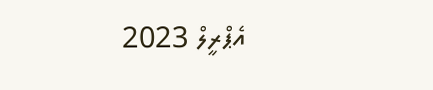އެޕްރީލް 2023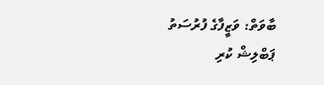ބާވަތް: ވަޒީފާގެ ފުރުސަތު
ޕަބްލިޝް ކުރި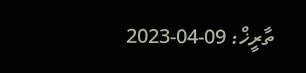ތާރީޚް: 09-04-2023